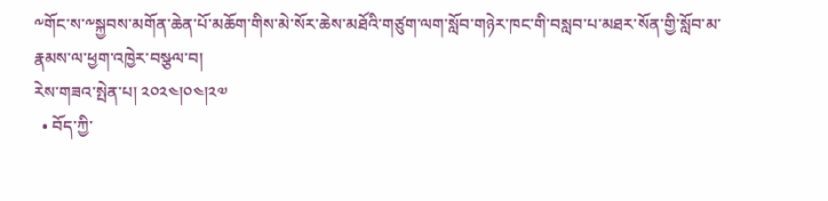༸གོང་ས་༸སྐྱབས་མགོན་ཆེན་པོ་མཆོག་གིས་མེ་སོར་ཆེས་མཐོའི་གཙུག་ལག་སློབ་གཉེར་ཁང་གི་བསླབ་པ་མཐར་སོན་གྱི་སློབ་མ་རྣམས་ལ་ཕྱག་འཁྱེར་བསྩལ་བ།
རེས་གཟའ་སྤེན་པ། ༢༠༢༤།༠༤།༢༧
  • བོད་ཀྱི་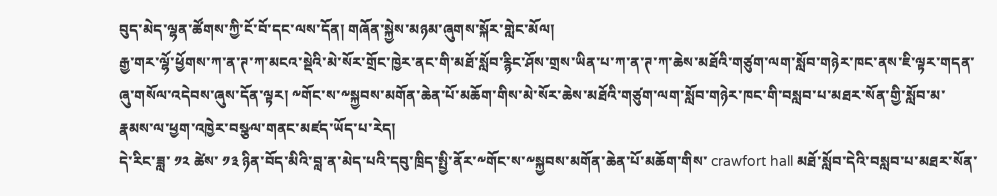བུད་མེད་ལྷན་ཚོགས་ཀྱི་ངོ་བོ་དང་ལས་དོན། གཞོན་སྐྱེས་མཉམ་ཞུགས་སྐོར་གླེང་མོལ།
རྒྱ་གར་ལྷོ་ཕྱོགས་ཀ་ན་ཊ་ཀ་མངའ་སྡེའི་མེ་སོར་གྲོང་ཁྱེར་ནང་གི་མཐོ་སློབ་རྙིང་ཤོས་གྲས་ཡིན་པ་ཀ་ན་ཊ་ཀ་ཆེས་མཐོའི་གཙུག་ལག་སློབ་གཉེར་ཁང་ནས་ཇི་ལྟར་གདན་ཞུ་གསོལ་འདེབས་ཞུས་དོན་ལྟར། ༸གོང་ས་༸སྐྱབས་མགོན་ཆེན་པོ་མཆོག་གིས་མེ་སོར་ཆེས་མཐོའི་གཙུག་ལག་སློབ་གཉེར་ཁང་གི་བསླབ་པ་མཐར་སོན་གྱི་སློབ་མ་རྣམས་ལ་ཕྱག་འཁྱེར་བསྩལ་གནང་མཛད་ཡོད་པ་རེད།
དེ་རིང་ཟླ་ ༡༢ ཚེས་ ༡༣ ཉིན་བོད་མིའི་བླ་ན་མེད་པའི་དབུ་ཁྲིད་སྤྱི་ནོར་༸གོང་ས་༸སྐྱབས་མགོན་ཆེན་པོ་མཆོག་གིས་ crawfort hall མཐོ་སློབ་དེའི་བསླབ་པ་མཐར་སོན་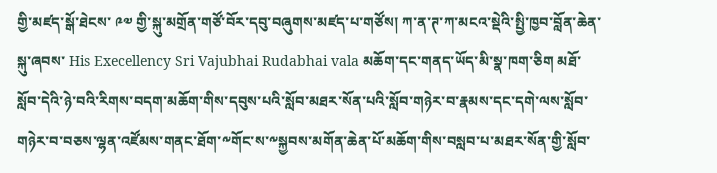གྱི་མཛད་སྒོ་ཐེངས་ ༩༧ གྱི་སྐུ་མགྲོན་གཙོ་བོར་དབུ་བཞུགས་མཛད་པ་གཙོས། ཀ་ན་ཊ་ཀ་མངའ་སྡེའི་སྤྱི་ཁྱབ་བློན་ཆེན་སྐུ་ཞབས་ His Execellency Sri Vajubhai Rudabhai vala མཆོག་དང་གནད་ཡོད་མི་སྣ་ཁག་ཅིག མཐོ་སློབ་དེའི་ཉེ་བའི་རིགས་བདག་མཆོག་གིས་དབུས་པའི་སློབ་མཐར་སོན་པའི་སློབ་གཉེར་བ་རྣམས་དང་དགེ་ལས་སློབ་གཉེར་བ་བཅས་ལྷན་འཛོམས་གནང་ཐོག་༸གོང་ས་༸སྐྱབས་མགོན་ཆེན་པོ་མཆོག་གིས་བསླབ་པ་མཐར་སོན་གྱི་སློབ་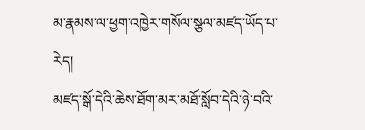མ་རྣམས་ལ་ཕྱག་འཁྱེར་གསོལ་སྩལ་མཛད་ཡོད་པ་རེད།
མཛད་སྒོ་དེའི་ཆེས་ཐོག་མར་མཐོ་སློབ་དེའི་ཉེ་བའི་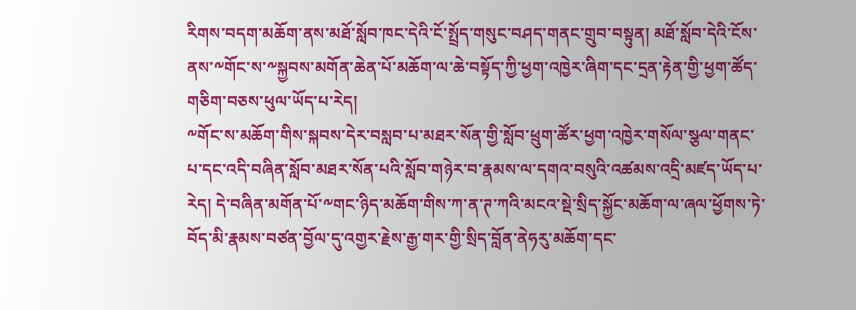རིགས་བདག་མཆོག་ནས་མཐོ་སློབ་ཁང་དེའི་ངོ་སྤྲོད་གསུང་བཤད་གནང་གྲུབ་བསྟུན། མཐོ་སློབ་དེའི་ངོས་ནས་༸གོང་ས་༸སྐྱབས་མགོན་ཆེན་པོ་མཆོག་ལ་ཆེ་བསྟོད་ཀྱི་ཕྱག་འཁྱེར་ཞིག་དང་དྲན་རྟེན་གྱི་ཕྱག་ཚོད་གཅིག་བཅས་ཕུལ་ཡོད་པ་རེད།
༸གོང་ས་མཆོག་གིས་སྐབས་དེར་བསླབ་པ་མཐར་སོན་གྱི་སློབ་ཕྲུག་ཚོར་ཕྱག་འཁྱེར་གསོལ་སྩལ་གནང་པ་དང་འདི་བཞིན་སློབ་མཐར་སོན་པའི་སློབ་གཉེར་བ་རྣམས་ལ་དགའ་བསུའི་འཚམས་འདྲི་མཛད་ཡོད་པ་རེད། དེ་བཞིན་མགོན་པོ་༸གང་ཉིད་མཆོག་གིས་ཀ་ན་ཊ་ཀའི་མངའ་སྡེ་སྲིད་སྐྱོང་མཆོག་ལ་ཞལ་ཕྱོགས་ཏེ་བོད་མི་རྣམས་བཙན་བྱོལ་དུ་འགྱར་རྗེས་རྒྱ་གར་གྱི་སྲིད་བློན་ནེཧརུ་མཆོག་དང་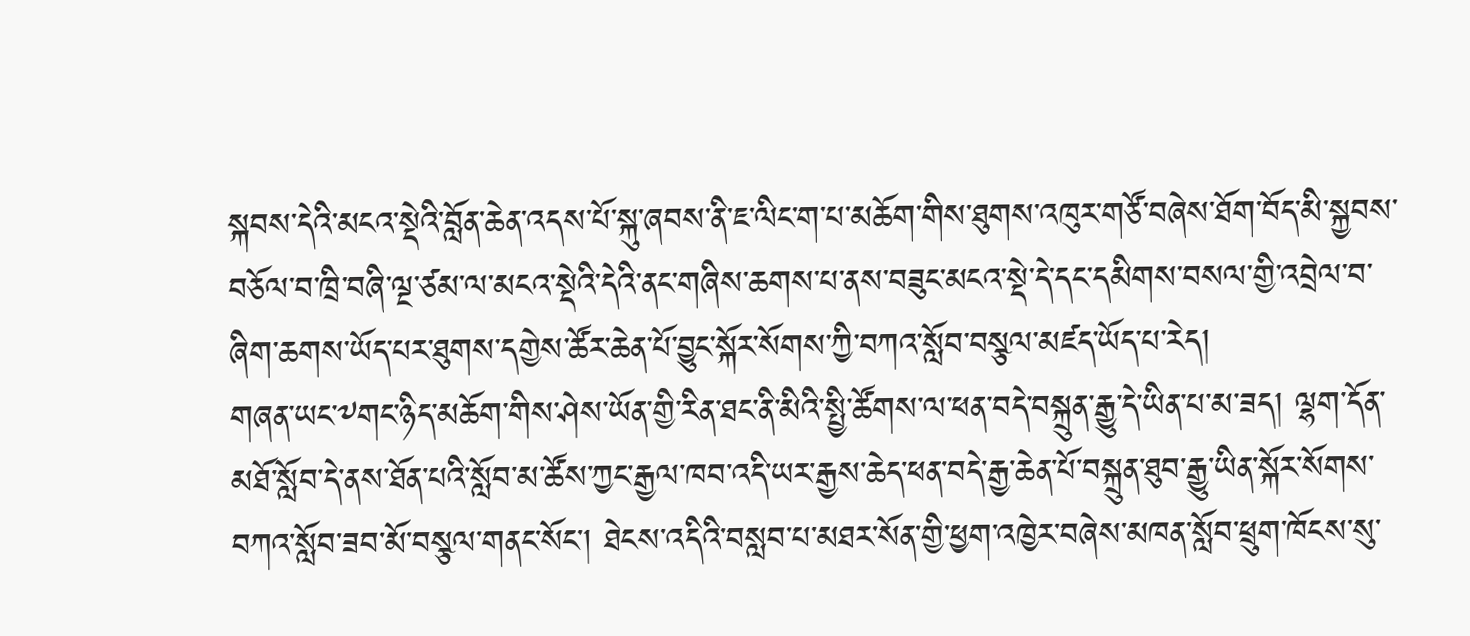སྐབས་དེའི་མངའ་སྡེའི་བློན་ཆེན་འདས་པོ་སྐུ་ཞབས་ནི་ཇ་ལིང་ག་པ་མཆོག་གིས་ཐུགས་འཁུར་གཙོ་བཞེས་ཐོག་བོད་མི་སྐྱབས་བཅོལ་བ་ཁྲི་བཞི་ལྔ་ཙམ་ལ་མངའ་སྡེའི་དེའི་ནང་གཞིས་ཆགས་པ་ནས་བཟུང་མངའ་སྡེ་དེ་དང་དམིགས་བསལ་གྱི་འབྲེལ་བ་ཞིག་ཆགས་ཡོད་པར་ཐུགས་དགྱེས་ཚོར་ཆེན་པོ་བྱུང་སྐོར་སོགས་ཀྱི་བཀའ་སློབ་བསྩལ་མཛད་ཡོད་པ་རེད།
གཞན་ཡང་༸གང་ཉིད་མཆོག་གིས་ཤེས་ཡོན་གྱི་རིན་ཐང་ནི་མིའི་སྤྱི་ཚོགས་ལ་ཕན་བདེ་བསྐྲུན་རྒྱུ་དེ་ཡིན་པ་མ་ཟད། ལྷག་དོན་མཐོ་སློབ་དེ་ནས་ཐོན་པའི་སློབ་མ་ཚོས་ཀྱང་རྒྱལ་ཁབ་འདི་ཡར་རྒྱས་ཆེད་ཕན་བདེ་རྒྱ་ཆེན་པོ་བསྐྲུན་ཐུབ་རྒྱུ་ཡིན་སྐོར་སོགས་བཀའ་སློབ་ཟབ་མོ་བསྩལ་གནང་སོང་། ཐེངས་འདིའི་བསླབ་པ་མཐར་སོན་གྱི་ཕྱག་འཁྱེར་བཞེས་མཁན་སློབ་ཕྲུག་ཁོངས་སུ་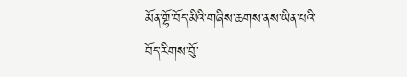མོན་གྷོ་བོད་མིའི་གཞིས་ཆགས་ནས་ཡིན་པའི་བོད་རིགས་བོུ་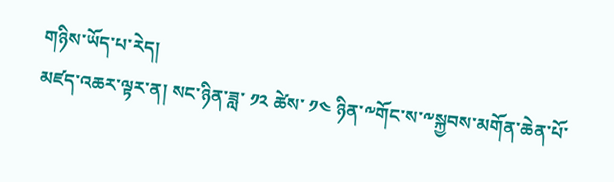གཉིས་ཡོད་པ་རེད།
མཛད་འཆར་ལྟར་ན། སང་ཉིན་ཟླ་ ༡༢ ཚེས་ ༡༤ ཉིན་༸གོང་ས་༸སྐྱབས་མགོན་ཆེན་པོ་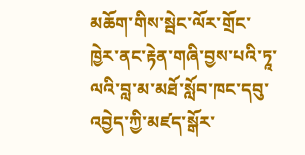མཆོག་གིས་སྦེང་ལོར་གྲོང་ཁྱེར་ནང་རྟེན་གཞི་བྱས་པའི་ཏཱ་ལའི་བླ་མ་མཐོ་སློབ་ཁང་དབུ་འབྱེད་ཀྱི་མཛད་སྒོར་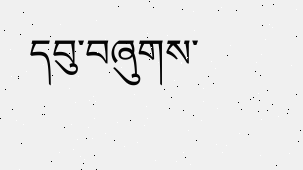དབུ་བཞུགས་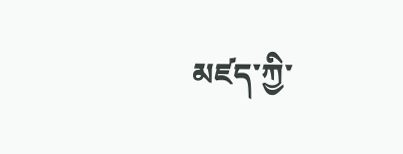མཛད་ཀྱི་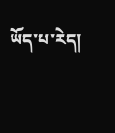ཡོད་པ་རེད།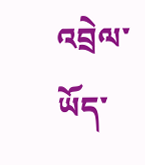འབྲེལ་ཡོད་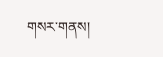གསར་གནས།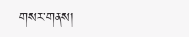གསར་གནས།